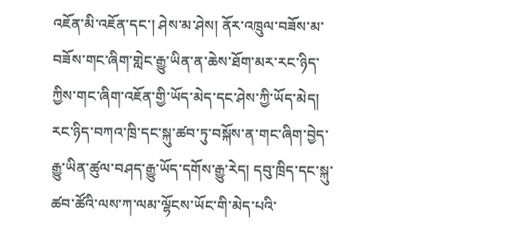འཇོན་མི་འཇོན་དང་། ཤེས་མ་ཤེས། ནོར་འཁྲུལ་བཟོས་མ་བཟོས་གང་ཞིག་གླེང་རྒྱུ་ཡིན་ན་ཆེས་ཐོག་མར་རང་ཉིད་ཀྱིས་གང་ཞིག་འཇོན་གྱི་ཡོད་མེད་དང་ཤེས་ཀྱི་ཡོད་མེད། རང་ཉིད་བཀའ་ཁྲི་དང་སྐུ་ཚབ་ཏུ་བསྐོས་ན་གང་ཞིག་བྱེད་རྒྱུ་ཡིན་ཚུལ་བཤད་རྒྱུ་ཡོད་དགོས་རྒྱུ་རེད། དབུ་ཁྲིད་དང་སྐུ་ཚབ་ཚོའི་ལས་ཀ་ལམ་ལྷོངས་ཡོང་གི་མེད་པའི་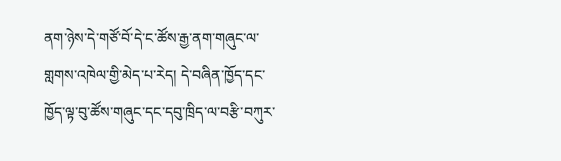ནག་ཉེས་དེ་གཙོ་བོ་དེ་ང་ཚོས་རྒྱ་ནག་གཞུང་ལ་གླགས་འཁེལ་གྱི་མེད་པ་རེད། དེ་བཞིན་ཁྱོད་དང་ཁྱོད་ལྟ་བུ་ཚོས་གཞུང་དང་དབུ་ཁྲིད་ལ་བརྩི་བཀུར་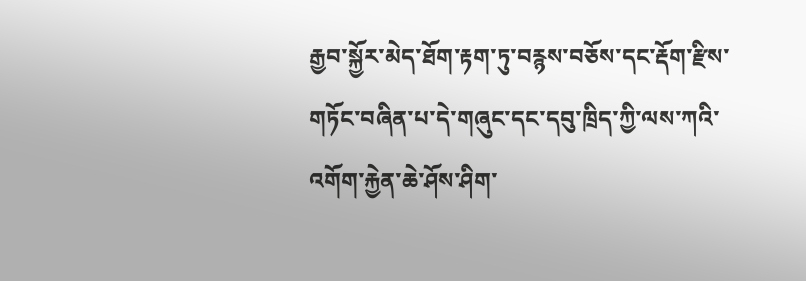རྒྱབ་སྐྱོར་མེད་ཐོག་རྟག་ཏུ་བརྙས་བཅོས་དང་རྡོག་རྫིས་གཏོང་བཞིན་པ་དེ་གཞུང་དང་དབུ་ཁྲིད་ཀྱི་ལས་ཀའི་འགོག་རྐྱེན་ཆེ་ཤོས་ཤིག་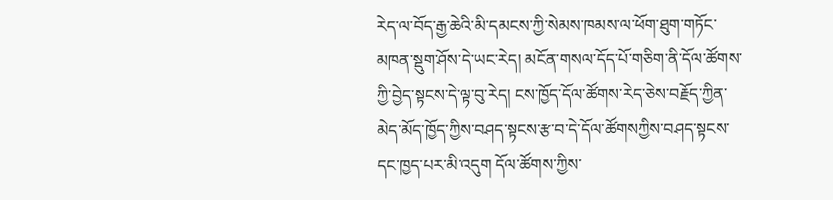རེད་ལ་བོད་རྒྱ་ཆེའི་མི་དམངས་ཀྱི་སེམས་ཁམས་ལ་ཕོག་ཐུག་གཏོང་མཁན་སྡུག་ཤོས་དེ་ཡང་རེད། མངོན་གསལ་དོད་པོ་གཅིག་ནི་དོལ་ཚོགས་ཀྱི་བྱེད་སྟངས་དེ་ལྟ་བུ་རེད། ངས་ཁྱོད་དོལ་ཚོགས་རེད་ཅེས་བརྗོད་ཀྱིན་མེད་མོད་ཁྱོད་ཀྱིས་བཤད་སྟངས་རྩ་བ་དེ་དོལ་ཚོགསཀྱིས་བཤད་སྟངས་དང་ཁྱད་པར་མི་འདུག དོལ་ཚོགས་ཀྱིས་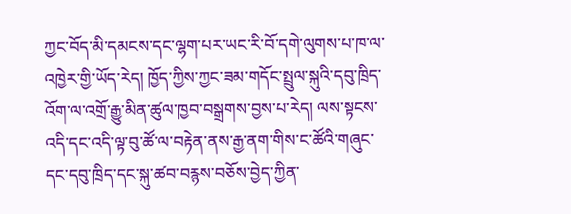ཀྱང་བོད་མི་དམངས་དང་ལྷག་པར་ཡང་རི་བོ་དགེ་ལུགས་པ་ཁ་ལ་འཁྱེར་གྱི་ཡོད་རེད། ཁྱོད་ཀྱིས་ཀྱང་ཟམ་གདོང་སྤྲུལ་སྐུའི་དབུ་ཁྲིད་འོག་ལ་འགྲོ་རྒྱུ་མིན་ཚུལ་ཁྱབ་བསྒྲགས་བྱས་པ་རེད། ལས་སྟངས་འདི་དང་འདི་ལྟ་བུ་ཚོ་ལ་བརྟེན་ནས་རྒྱ་ནག་གིས་ང་ཚོའི་གཞུང་དང་དབུ་ཁྲིད་དང་སྐུ་ཚབ་བརྙས་བཅོས་བྱེད་ཀྱིན་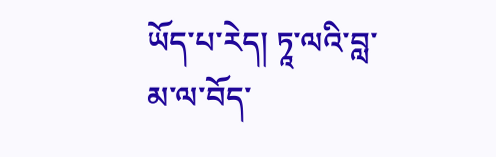ཡོད་པ་རེད། ཏཱ་ལའི་བླ་མ་ལ་བོད་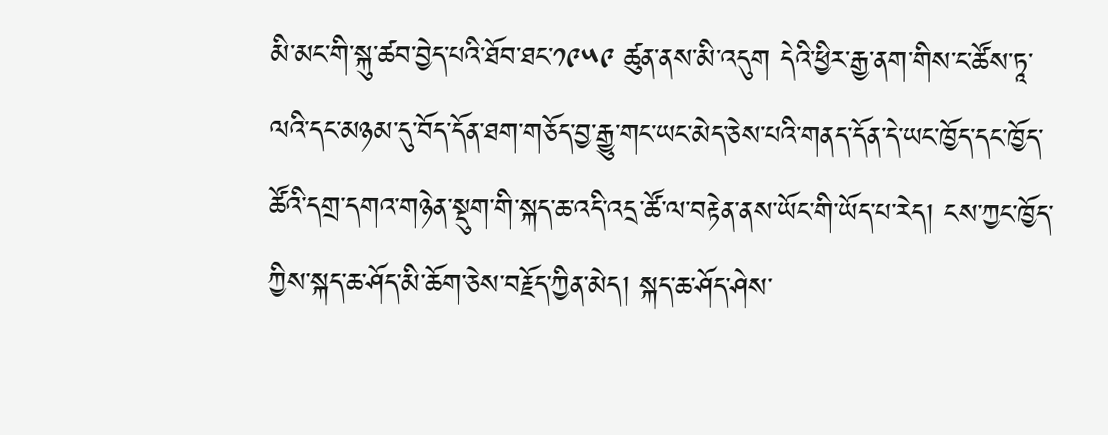མི་མང་གི་སྐུ་ཚབ་བྱེད་པའི་ཐོབ་ཐང་༡༩༥༩ ཚུན་ནས་མི་འདུག དེའི་ཕྱིར་རྒྱ་ནག་གིས་ང་ཚོས་ཏཱ་ལའི་དང་མཉམ་དུ་བོད་དོན་ཐག་གཅོད་བྱ་རྒྱུ་གང་ཡང་མེད་ཅེས་པའི་གནད་དོན་དེ་ཡང་ཁྱོད་དང་ཁྱོད་ཚོའི་དགྲ་དགའ་གཉེན་སྡུག་གི་སྐད་ཆ་འདི་འདྲ་ཚོ་ལ་བརྟེན་ནས་ཡོང་གི་ཡོད་པ་རེད། ངས་ཀྱང་ཁྱོད་ཀྱིས་སྐད་ཆ་ཤོད་མི་ཆོག་ཅེས་བརྗོད་ཀྱིན་མེད། སྐད་ཆ་ཤོད་ཤེས་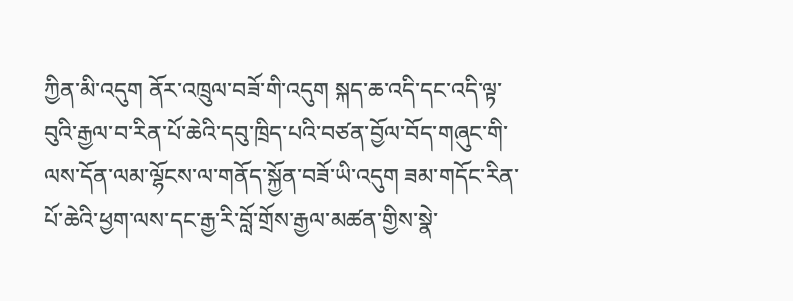ཀྱིན་མི་འདུག ནོར་འཁྲུལ་བཟོ་གི་འདུག སྐད་ཆ་འདི་དང་འདི་ལྟ་བུའི་རྒྱལ་བ་རིན་པོ་ཆེའི་དབུ་ཁྲིད་པའི་བཙན་བྱོལ་བོད་གཞུང་གི་ལས་དོན་ལམ་ལྷོངས་ལ་གནོད་སྐྱོན་བཟོ་ཡི་འདུག ཟམ་གདོང་རིན་པོ་ཆེའི་ཕྱག་ལས་དང་རྒྱ་རི་བློ་གྲོས་རྒྱལ་མཚན་གྱིས་སྣེ་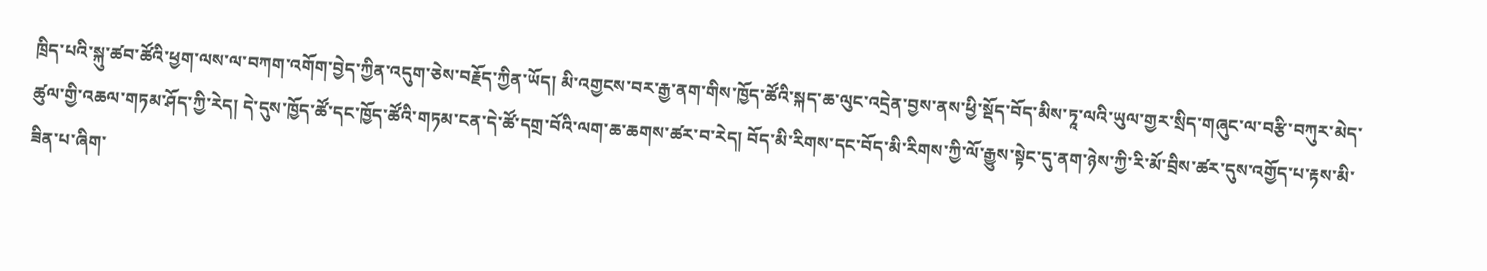ཁྲིད་པའི་སྐུ་ཚབ་ཚོའི་ཕྱག་ལས་ལ་བཀག་འགོག་བྱེད་ཀྱིན་འདུག་ཅེས་བརྗོད་ཀྱིན་ཡོད། མི་འགྱངས་བར་རྒྱ་ནག་གིས་ཁྱོད་ཚོའི་སྐད་ཆ་ལུང་འདྲེན་བྱས་ནས་ཕྱི་སྡོད་བོད་མིས་ཏཱ་ལའི་ཡུལ་གྱར་སྲིད་གཞུང་ལ་བརྩི་བཀུར་མེད་ཚུལ་གྱི་འཆལ་གཏམ་ཤོད་ཀྱི་རེད། དེ་དུས་ཁྱོད་ཚོ་དང་ཁྱོད་ཚོའི་གཏམ་ངན་དེ་ཚོ་དགྲ་བོའི་ལག་ཆ་ཆགས་ཚར་བ་རེད། བོད་མི་རིགས་དང་བོད་མི་རིགས་ཀྱི་ལོ་རྒྱུས་སྟེང་དུ་ནག་ཉེས་ཀྱི་རི་མོ་བྲིས་ཚར་དུས་འགྱོད་པ་རྟས་མི་ཟིན་པ་ཞིག་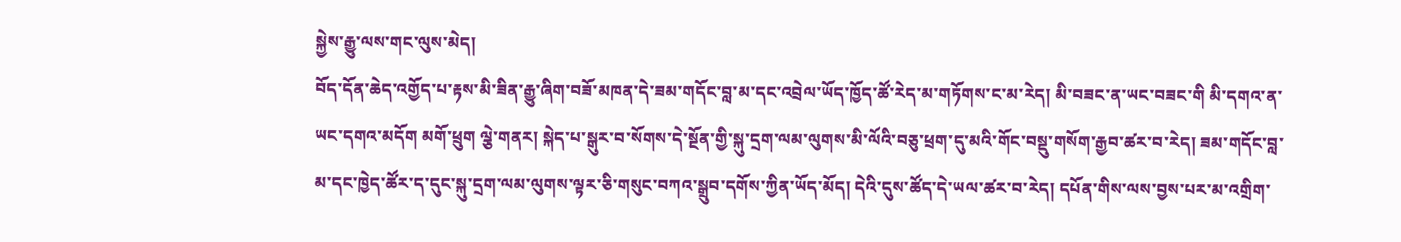སྐྱེས་རྒྱུ་ལས་གང་ལུས་མེད།
བོད་དོན་ཆེད་འགྱོད་པ་རྟས་མི་ཟིན་རྒྱུ་ཞིག་བཟོ་མཁན་དེ་ཟམ་གདོང་བླ་མ་དང་འབྲེལ་ཡོད་ཁྱོད་ཚོ་རེད་མ་གཏོགས་ང་མ་རེད། མི་བཟང་ན་ཡང་བཟང་གི མི་དགའ་ན་ཡང་དགའ་མདོག མགོ་ཕྲུག ལྕེ་གནར། སྐེད་པ་སྒུར་བ་སོགས་དེ་སྔོན་གྱི་སྐུ་དྲག་ལམ་ལུགས་མི་ལོའི་བཅུ་ཕྲག་དུ་མའི་གོང་བསྡུ་གསོག་རྒྱབ་ཚར་བ་རེད། ཟམ་གདོང་བླ་མ་དང་ཁྱེད་ཚོར་ད་དུང་སྐུ་དྲག་ལམ་ལུགས་ལྟར་ཅི་གསུང་བཀའ་སྒྲུབ་དགོས་ཀྱིན་ཡོད་མོད། དེའི་དུས་ཚོད་དེ་ཡལ་ཚར་བ་རེད། དཔོན་གིས་ལས་བྱས་པར་མ་འགྲིག་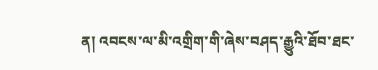ན། འབངས་ལ་མི་འགྲིག་གི་ཞེས་བཤད་རྒྱུའི་ཐོབ་ཐང་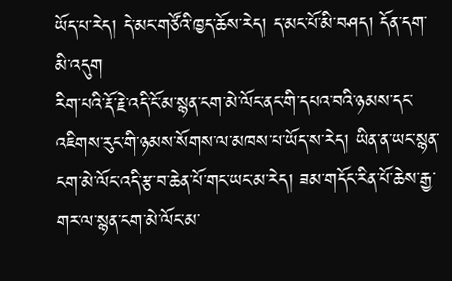ཡོད་པ་རེད། དེ་མང་གཙོའི་ཁྱད་ཆོས་རེད། ད་མང་པོ་མི་བཤད། དོན་དག་མི་འདུག
རིག་པའི་རྡོ་རྗེ་འདི་ངོ་མ་སྙན་ངག་མེ་ལོང་ནང་གི་དཔའ་བའི་ཉམས་དང་འཇིགས་རུང་གི་ཉམས་སོགས་ལ་མཁས་པ་ཡོད་ས་རེད། ཡིན་ན་ཡང་སྙན་ངག་མེ་ལོང་འདི་རྩ་བ་ཆེན་པོ་གང་ཡང་མ་རེད། ཟམ་གདོང་རིན་པོ་ཆེས་རྒྱ་གར་ལ་སྙན་ངག་མེ་ལོང་མ་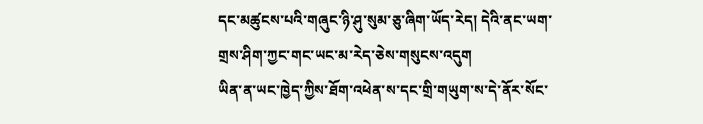དང་མཚུངས་པའི་གཞུང་ཉི་ཤུ་སུམ་ཅུ་ཞིག་ཡོད་རེད། དེའི་ནང་ཡག་གྲས་ཤིག་ཀྱང་གང་ཡང་མ་རེད་ཅེས་གསུངས་འདུག
ཡིན་ན་ཡང་ཁྱེད་ཀྱིས་ཐོག་འཕེན་ས་དང་གྲི་གཡུག་ས་དེ་ནོར་སོང་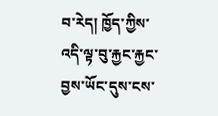བ་རེད། ཁྱོད་ཀྱིས་འདི་ལྟ་བུ་རྐྱང་རྐྱང་བྱས་ཡོང་དུས་ངས་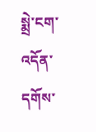སྨྲེ་ངག་འདོན་དགོས་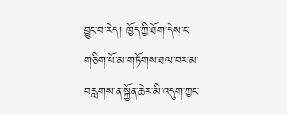བྱུང་བ་རེད། ཁྱོད་ཀྱི་ཐོག་དེས་ང་གཅིག་པོ་མ་གཏོགས་ཐལ་བར་མ་བརླགས་ན་སྐྱོན་ཆེར་མི་འདུག་ཀྱང་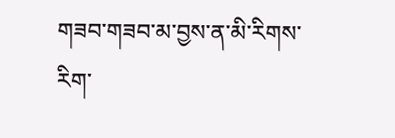གཟབ་གཟབ་མ་བྱས་ན་མི་རིགས་རིག་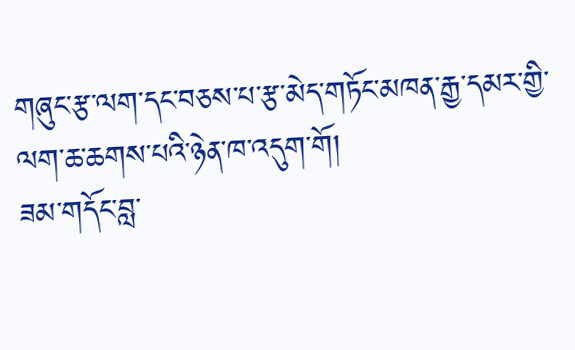གཞུང་རྩ་ལག་དང་བཅས་པ་རྩ་མེད་གཏོང་མཁན་རྒྱ་དམར་གྱི་ལག་ཆ་ཆགས་པའི་ཉེན་ཁ་འདུག་གོ།
ཟམ་གདོང་བླ་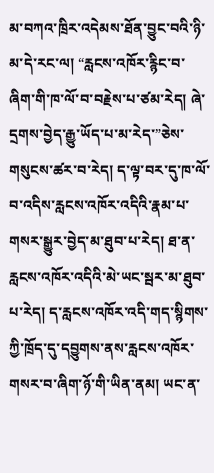མ་བཀའ་ཁྲིར་འདེམས་ཐོན་བྱུང་བའི་ཉི་མ་དེ་རང་ལ། “རླངས་འཁོར་རྙིང་བ་ཞིག་གི་ཁ་ལོ་བ་བརྗེས་པ་ཙམ་རེད། ཞེ་དྲགས་བྱེད་རྒྱུ་ཡོད་པ་མ་རེད་”ཅེས་གསུངས་ཚར་བ་རེད། ད་ལྟ་བར་དུ་ཁ་ལོ་བ་འདིས་རླངས་འཁོར་འདིའི་རྣམ་པ་གསར་སྒྱུར་བྱེད་མ་ཐུབ་པ་རེད། ཐ་ན་རླངས་འཁོར་འདིའི་མེ་ཡང་སྦར་མ་ཐུབ་པ་རེད། ད་རླངས་འཁོར་འདི་གད་སྙིགས་ཀྱི་ཁྲོད་དུ་དབྱུགས་ནས་རླངས་འཁོར་གསར་བ་ཞིག་ཉོ་གི་ཡིན་ནམ། ཡང་ན་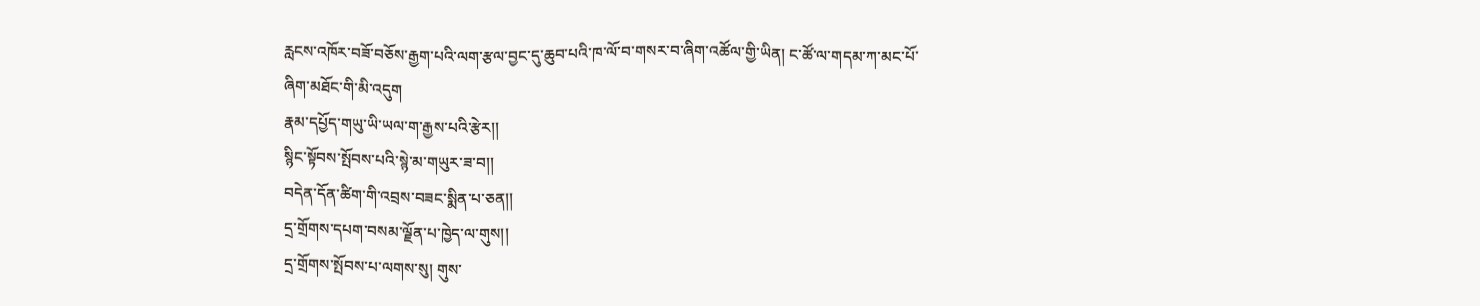རླངས་འཁོར་བཟོ་བཅོས་རྒྱག་པའི་ལག་རྩལ་བྱང་དུ་ཆུབ་པའི་ཁ་ལོ་བ་གསར་བ་ཞིག་འཚོལ་གྱི་ཡིན། ང་ཚོ་ལ་གདམ་ཀ་མང་པོ་ཞིག་མཐོང་གི་མི་འདུག
རྣམ་དཔྱོད་གཡུ་ཡི་ཡལ་ག་རྒྱས་པའི་རྩེར།།
སྙིང་སྟོབས་སྤོབས་པའི་སྙེ་མ་གཡུར་ཟ་བ།།
བདེན་དོན་ཚིག་གི་འབྲས་བཟང་སྨིན་པ་ཅན།།
དྲ་གྲོགས་དཔག་བསམ་ལྗོན་པ་ཁྱེད་ལ་གུས།།
དྲ་གྲོགས་སྤོབས་པ་ལགས་སུ། གུས་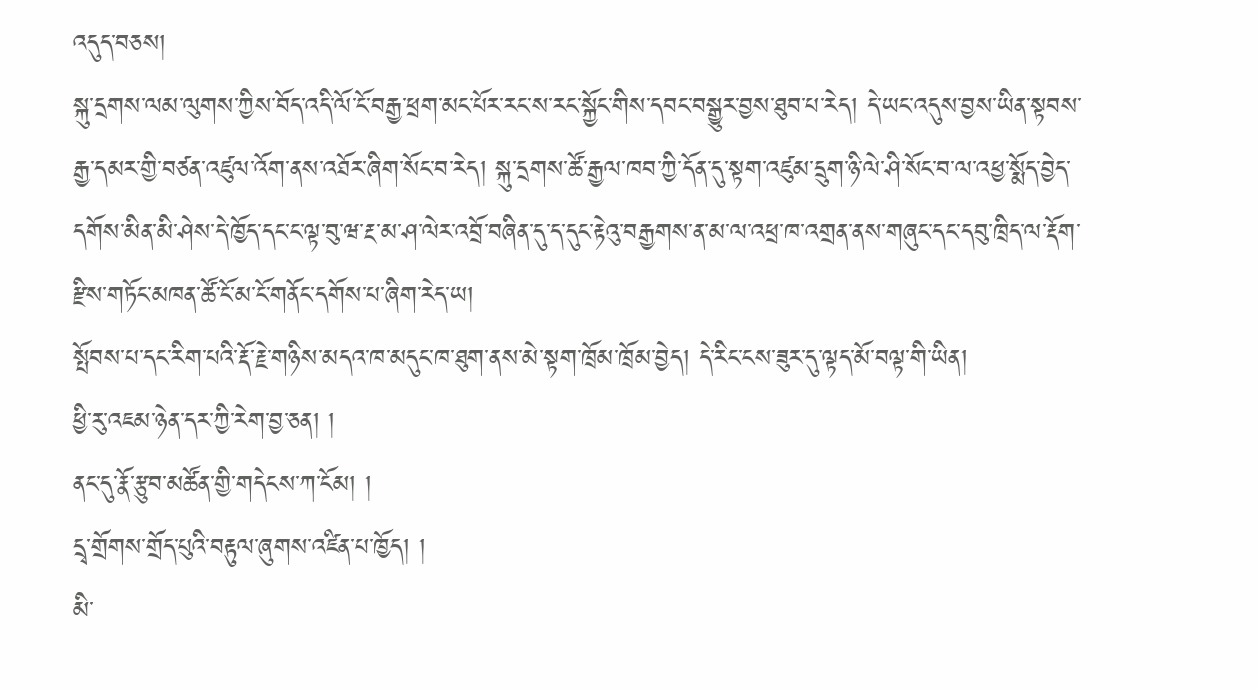འདུད་བཅས།
སྐུ་དྲགས་ལམ་ལུགས་ཀྱིས་བོད་འདི་ལོ་ངོ་བརྒྱ་ཕྲག་མང་པོར་རང་ས་རང་སྐྱོང་གིས་དབང་བསྒྱུར་བྱས་ཐུབ་པ་རེད། དེ་ཡང་འདུས་བྱས་ཡིན་སྟབས་རྒྱ་དམར་གྱི་བཙན་འཛུལ་འོག་ནས་འཐོར་ཞིག་སོང་བ་རེད། སྐུ་དྲགས་ཚོ་རྒྱལ་ཁབ་ཀྱི་དོན་དུ་སྟག་འཛུམ་དྲུག་ཉི་ལེ་ཤི་སོང་བ་ལ་འཕྱ་སྨོད་བྱེད་དགོས་མིན་མི་ཤེས་དེ་ཁྱོད་དང་ང་ལྟ་བུ་ཝ་རྔ་མ་ཤ་ལེར་འབྲོ་བཞིན་དུ་ད་དུང་རྟེའུ་བརྒྱགས་ན་མ་ལ་འཕྲ་ཁ་འགྲན་ནས་གཞུང་དང་དབུ་ཁྲིད་ལ་རྡོག་རྫིས་གཏོང་མཁན་ཚོ་ངོ་མ་ངོ་གནོང་དགོས་པ་ཞིག་རེད་ཡ།
སྤོབས་པ་དང་རིག་པའི་རྡོ་རྗེ་གཉིས་མདའ་ཁ་མདུང་ཁ་ཐུག་ནས་མེ་སྟག་ཁྲོམ་ཁྲོམ་བྱེད། དེ་རིང་ངས་ཟུར་དུ་ལྟད་མོ་བལྟ་གི་ཡིན།
ཕྱི་རུ་འཇམ་ཉེན་དར་ཀྱི་རེག་བྱ་ཅན། །
ནང་དུ་རྣོ་རྩུབ་མཚོན་གྱི་གདེངས་ཀ་ངོམ། །
དྲྭ་གྲོགས་གྲོད་པུའི་བརྟུལ་ཞུགས་འཛིན་པ་ཁྱོད། །
མི་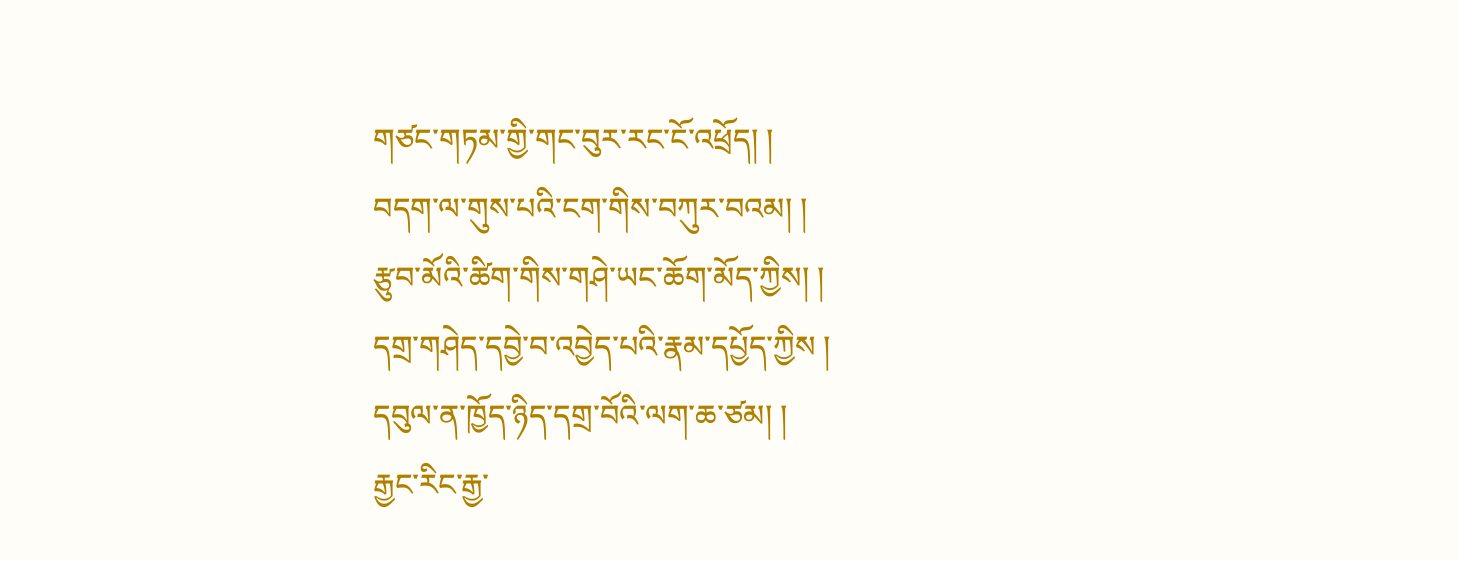གཙང་གཏམ་གྱི་གང་བུར་རང་ངོ་འཕྲོད། །
བདག་ལ་གུས་པའི་ངག་གིས་བཀུར་བའམ། །
རྩུབ་མོའི་ཚིག་གིས་གཤེ་ཡང་ཆོག་མོད་ཀྱིས། །
དགྲ་གཤེད་དབྱེ་བ་འབྱེད་པའི་རྣམ་དཔྱོད་ཀྱིས །
དབུལ་ན་ཁྱོད་ཉིད་དགྲ་བོའི་ལག་ཆ་ཙམ། །
རྒྱང་རིང་རྒྱ་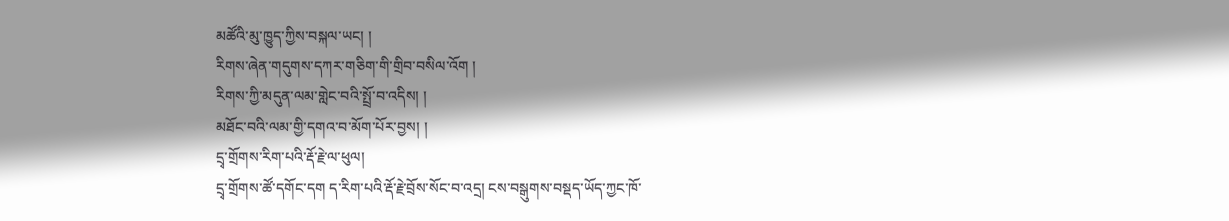མཚོའི་མུ་ཁྱུད་ཀྱིས་བསྐལ་ཡང། །
རིགས་ཞེན་གདུགས་དཀར་གཅིག་གི་གྲིབ་བསིལ་འོག །
རིགས་ཀྱི་མདུན་ལམ་གླེང་བའི་སྤྲོ་བ་འདིས། །
མཐོང་བའི་ལམ་གྱི་དགའ་བ་མོག་པོར་བྱས། །
དྲྭ་གྲོགས་རིག་པའི་རྡོ་རྗེ་ལ་ཕུལ།
དྲྭ་གྲོགས་ཚོ་དགོང་དག ད་རིག་པའི་རྡོ་རྗེ་བྲོས་སོང་བ་འདྲ། ངས་བསྒུགས་བསྡད་ཡོད་ཀྱང་ཁོ་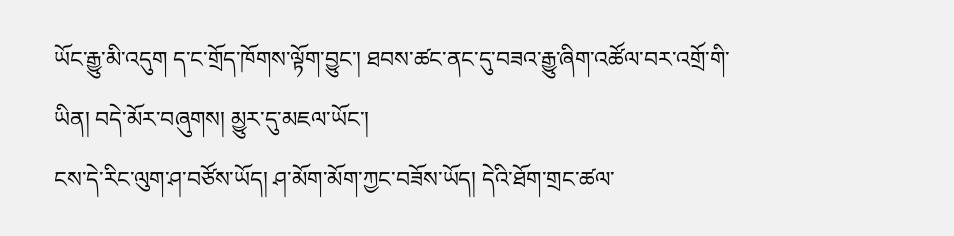ཡོང་རྒྱུ་མི་འདུག ད་ང་གྲོད་ཁོགས་ལྟོག་བྱུང་། ཐབས་ཚང་ནང་དུ་བཟའ་རྒྱུ་ཞིག་འཚོལ་བར་འགྲོ་གི་ཡིན། བདེ་མོར་བཞུགས། མྱུར་དུ་མཇལ་ཡོང་།
ངས་དེ་རིང་ལུག་ཤ་བཙོས་ཡོད། ཤ་མོག་མོག་ཀྱང་བཟོས་ཡོད། དེའི་ཐོག་གྲང་ཚལ་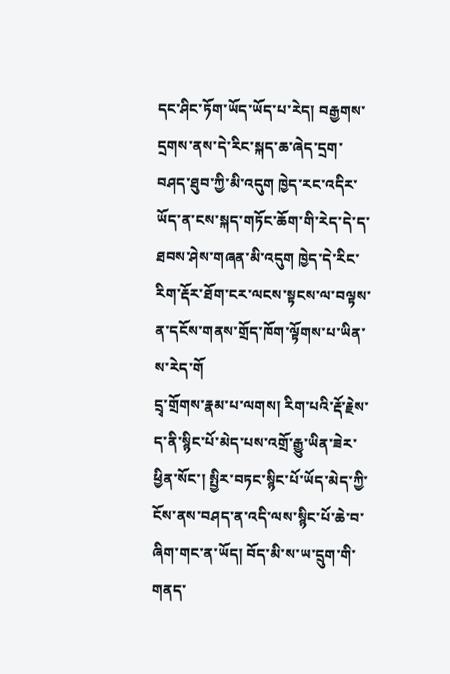དང་ཤིང་ཏོག་ཡོད་ཡོད་པ་རེད། བརྒྱགས་དྲགས་ནས་དེ་རིང་སྐད་ཆ་ཞེད་དྲག་བཤད་ཐུབ་ཀྱི་མི་འདུག ཁྱེད་རང་འདིར་ཡོད་ན་ངས་སྐད་གཏོང་ཆོག་གི་རེད་དེ་ད་ཐབས་ཤེས་གཞན་མི་འདུག ཁྱེད་དེ་རིང་རིག་རྡོར་ཐོག་ངར་ལངས་སྟངས་ལ་བལྟས་ན་དངོས་གནས་གྲོད་ཁོག་ལྟོགས་པ་ཡིན་ས་རེད་གོ
དྲྭ་གྲོགས་རྣམ་པ་ལགས། རིག་པའི་རྡོ་རྗེས་ད་ནི་སྙིང་པོ་མེད་པས་འགྲོ་རྒྱུ་ཡིན་ཟེར་ཕྱིན་སོང་། སྤྱིར་བཏང་སྙིང་པོ་ཡོད་མེད་ཀྱི་ངོས་ནས་བཤད་ན་འདི་ལས་སྙིང་པོ་ཆེ་བ་ཞིག་གང་ན་ཡོད། བོད་མི་ས་ཡ་དྲུག་གི་གནད་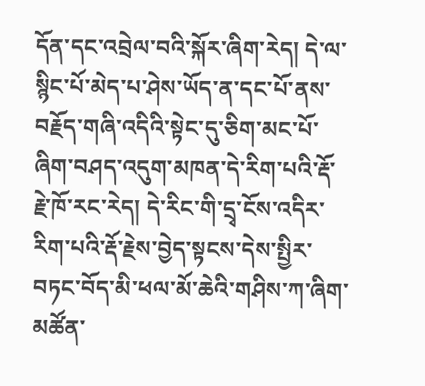དོན་དང་འབྲེལ་བའི་སྐོར་ཞིག་རེད། དེ་ལ་སྙིང་པོ་མེད་པ་ཤེས་ཡོད་ན་དང་པོ་ནས་བརྗོད་གཞི་འདིའི་སྟེང་དུ་ཅིག་མང་པོ་ཞིག་བཤད་འདུག་མཁན་དེ་རིག་པའི་རྡོ་རྗེ་ཁོ་རང་རེད། དེ་རིང་གི་དྲྭ་ངོས་འདིར་རིག་པའི་རྡོ་རྗེས་བྱེད་སྟངས་དེས་སྤྱིར་བཏང་བོད་མི་ཕལ་མོ་ཆེའི་གཤིས་ཀ་ཞིག་མཚོན་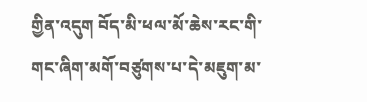གྱིན་འདུག བོད་མི་ཕལ་མོ་ཆེས་རང་གི་གང་ཞིག་མགོ་བཙུགས་པ་དེ་མཇུག་མ་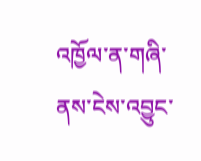འཁྱོལ་ན་གཞི་ནས་ངེས་འབྱུང་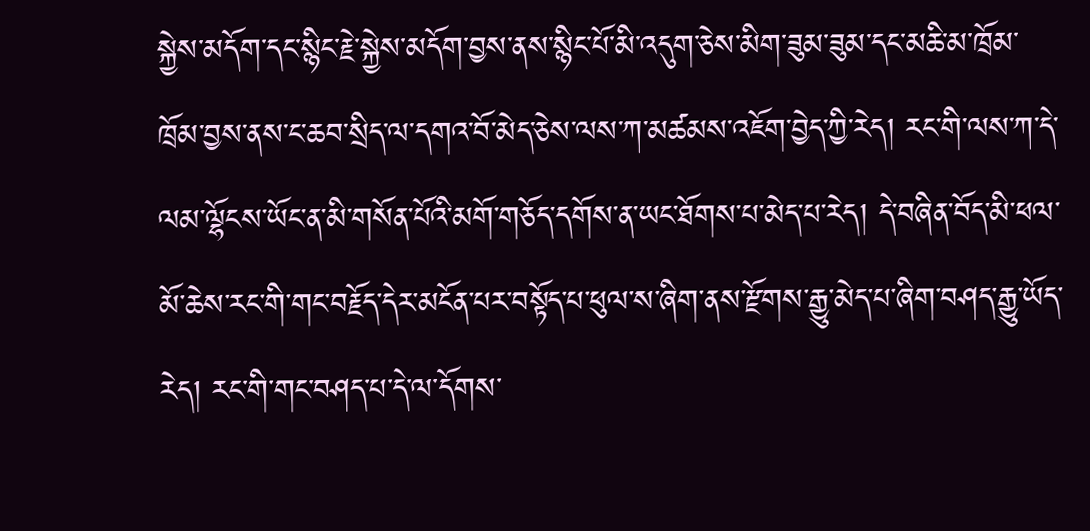སྐྱེས་མདོག་དང་སྙིང་རྗེ་སྐྱེས་མདོག་བྱས་ནས་སྙིང་པོ་མི་འདུག་ཅེས་མིག་ཟུམ་ཟུམ་དང་མཆི་མ་ཁྲོམ་ཁྲོམ་བྱས་ནས་ང་ཆབ་སྲིད་ལ་དགའ་བོ་མེད་ཅེས་ལས་ཀ་མཚམས་འཇོག་བྱེད་ཀྱི་རེད། རང་གི་ལས་ཀ་དེ་ལམ་ལྷོངས་ཡོང་ན་མི་གསོན་པོའི་མགོ་གཅོད་དགོས་ན་ཡང་ཐོགས་པ་མེད་པ་རེད། དེ་བཞིན་བོད་མི་ཕལ་མོ་ཆེས་རང་གི་གང་བརྗོད་དེར་མངོན་པར་བསྟོད་པ་ཕུལ་ས་ཞིག་ནས་རྫོགས་རྒྱུ་མེད་པ་ཞིག་བཤད་རྒྱུ་ཡོད་རེད། རང་གི་གང་བཤད་པ་དེ་ལ་དོགས་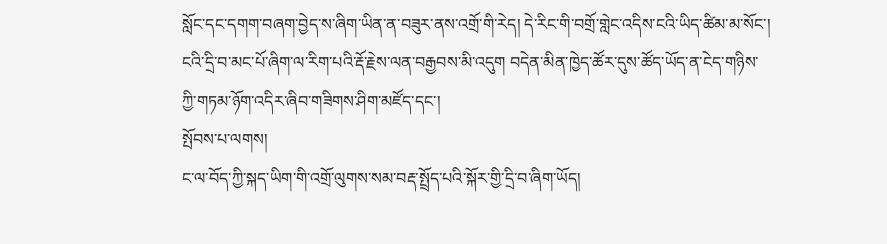སློང་དང་དགག་བཞག་བྱེད་ས་ཞིག་ཡིན་ན་བཟུར་ནས་འགྲོ་གི་རེད། དེ་རིང་གི་བགྲོ་གླེང་འདིས་ངའི་ཡིད་ཚིམ་མ་སོང་། ངའི་དྲི་བ་མང་པོ་ཞིག་ལ་རིག་པའི་རྡོ་རྗེས་ལན་བརྒྱབས་མི་འདུག བདེན་མིན་ཁྱེད་ཚོར་དུས་ཚོད་ཡོད་ན་ངེད་གཉིས་ཀྱི་གཏམ་ཉོག་འདིར་ཞིབ་གཟིགས་ཤིག་མཛོད་དང་།
སྤོབས་པ་ལགས།
ང་ལ་བོད་ཀྱི་སྐད་ཡིག་གི་འགྲོ་ལུགས་སམ་བརྡ་སྤྲོད་པའི་སྐོར་གྱི་དྲི་བ་ཞིག་ཡོད།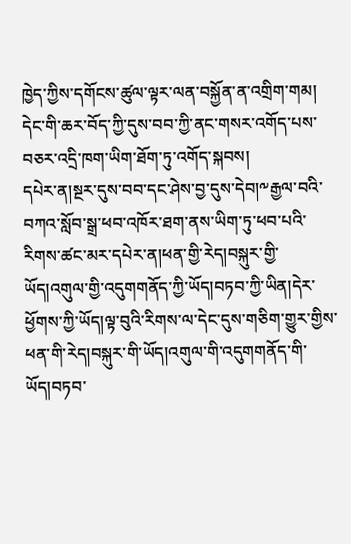ཁྱེད་ཀྱིས་དགོངས་ཚུལ་ལྟར་ལན་བསྐྱོན་ན་འགྲིག་གམ།
དེང་གི་ཆར་བོད་ཀྱི་དུས་བབ་ཀྱི་ནང་གསར་འགོད་པས་བཅར་འདྲི་ཁག་ཡིག་ཐོག་ཏུ་འགོད་སྐབས།
དཔེར་ན།སྔར་དུས་བབ་དང་ཤེས་བྱ་དུས་དེབ།༸རྒྱལ་བའི་བཀའ་སློབ་སྒྲ་ཕབ་འཁོར་ཐག་ནས་ཡིག་ཏུ་ཕབ་པའི་རིགས་ཚང་མར་དཔེར་ན།ཕན་གྱི་རེད།བསྐུར་གྱི་ཡོད།འགུལ་གྱི་འདུགགནོད་ཀྱི་ཡོད།བཏབ་ཀྱི་ཡིན།དེར་ཕྱོགས་ཀྱི་ཡོད།ལྟ་བུའི་རིགས་ལ་དེང་དུས་གཅིག་གྱུར་གྱིས་ཕན་གི་རེད།བསྐུར་གི་ཡོད།འགུལ་གི་འདུགགནོད་གི་ཡོད།བཏབ་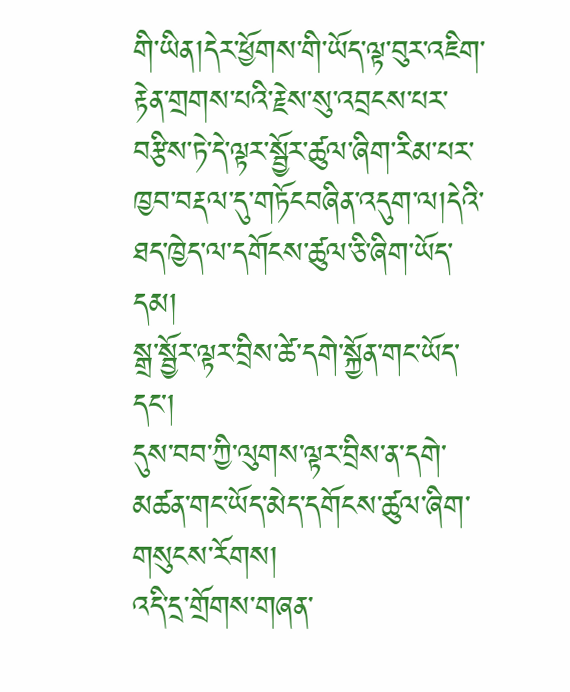གི་ཡིན།དེར་ཕྱོགས་གི་ཡོད་ལྟ་བུར་འཇིག་རྟེན་གྲགས་པའི་རྗེས་སུ་འབྲངས་པར་བརྩིས་ཏེ་དེ་ལྟར་སྦྱོར་ཚུལ་ཞིག་རིམ་པར་ཁྱབ་བརྡལ་དུ་གཏོངབཞིན་འདུག་ལ།དེའི་ཐད་ཁྱེད་ལ་དགོངས་ཚུལ་ཅི་ཞིག་ཡོད་དམ།
སྒྲ་སྦྱོར་ལྟར་བྲིས་ཚེ་དགེ་སྐྱོན་གང་ཡོད་དང་།
དུས་བབ་ཀྱི་ལུགས་ལྟར་བྲིས་ན་དགེ་མཚན་གང་ཡོད་མེད་དགོངས་ཚུལ་ཞིག་གསུངས་རོགས།
འདི་དྲ་གྲོགས་གཞན་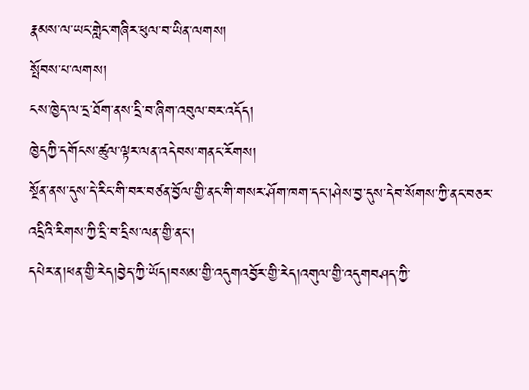རྣམས་ལ་ཡང་གླེང་གཞིར་ཕུལ་བ་ཡིན་ལགས།
སྤོབས་པ་ལགས།
ངས་ཁྱེད་ལ་དྲ་ཐོག་ནས་དྲི་བ་ཞིག་འབུལ་བར་འདོད།
ཁྱེདཀྱི་དགོངས་ཚུལ་ལྟར་ལན་འདེབས་གནང་རོགས།
སྔོན་ནས་དུས་དེ་རིང་གི་བར་བཙན་བྱོལ་གྱི་ནང་གི་གསར་ཤོག་ཁག་དང་།ཤེས་བྱ་དུས་དེབ་སོགས་ཀྱི་ནང་བཅར་འདྲིའི་རིགས་ཀྱི་དྲི་བ་དྲིས་ལན་གྱི་ནང་།
དཔེར་ན།ཕན་གྱི་རེད།བྱེད་ཀྱི་ཡོད།བསམ་གྱི་འདུགའབྱོར་གྱི་རེད།འགུལ་གྱི་འདུགབཤད་ཀྱི་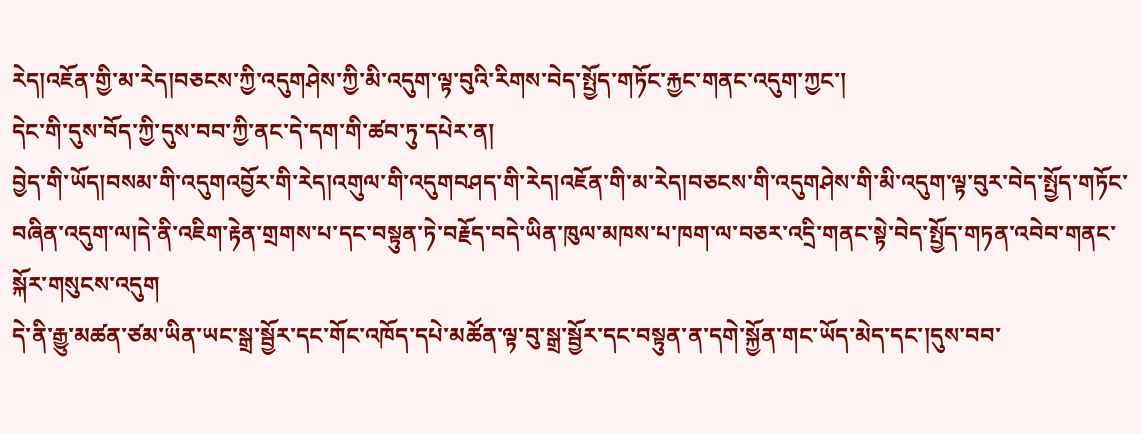རེད།འཇོན་གྱི་མ་རེད།བཅངས་ཀྱི་འདུགཤེས་ཀྱི་མི་འདུག་ལྟ་བུའི་རིགས་བེད་སྤྱོད་གཏོང་རྐྱང་གནང་འདུག་ཀྱང་།
དེང་གི་དུས་བོད་ཀྱི་དུས་བབ་ཀྱི་ནང་དེ་དག་གི་ཚབ་ཏུ་དཔེར་ན།
བྱེད་གི་ཡོད།བསམ་གི་འདུགའབྱོར་གི་རེད།འགུལ་གི་འདུགབཤད་གི་རེད།འཇོན་གི་མ་རེད།བཅངས་གི་འདུགཤེས་གི་མི་འདུག་ལྟ་བུར་བེད་སྤྱོད་གཏོང་བཞིན་འདུག་ལ།དེ་ནི་འཇིག་རྟེན་གྲགས་པ་དང་བསྟུན་ཏེ་བརྗོད་བདེ་ཡིན་ཁུལ་མཁས་པ་ཁག་ལ་བཅར་འདྲི་གནང་སྟེ་བེད་སྤྱོད་གཏན་འབེབ་གནང་སྐོར་གསུངས་འདུག
དེ་ནི་རྒྱུ་མཚན་ཙམ་ཡིན་ཡང་སྒྲ་སྦྱོར་དང་གོང་འཁོད་དཔེ་མཚོན་ལྟ་བུ་སྒྲ་སྦྱོར་དང་བསྟུན་ན་དགེ་སྐྱོན་གང་ཡོད་མེད་དང་།དུས་བབ་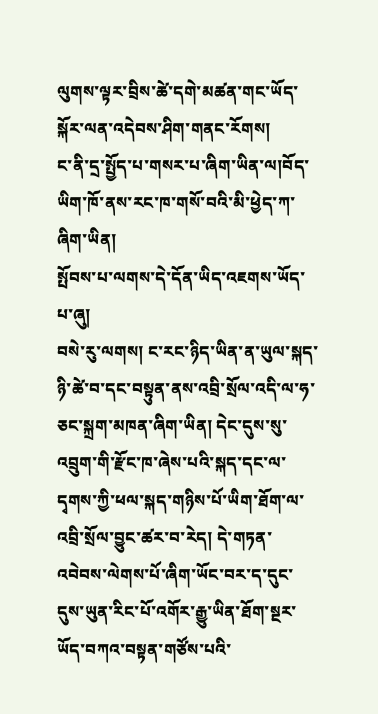ལུགས་ལྟར་བྲིས་ཚེ་དགེ་མཚན་གང་ཡོད་སྐོར་ལན་འདེབས་ཤིག་གནང་རོགས།
ང་ནི་དྲ་སྤྱོད་པ་གསར་པ་ཞིག་ཡིན་ལ།བོད་ཡིག་ཁོ་ནས་རང་ཁ་གསོ་བའི་མི་ཕྱེད་ཀ་ཞིག་ཡིན།
སྤོབས་པ་ལགས་དེ་དོན་ཡིད་འཇགས་ཡོད་པ་ཞུ།
བསེ་རུ་ལགས། ང་རང་ཉིད་ཡིན་ན་ཡུལ་སྐད་ཉི་ཚེ་བ་དང་བསྟུན་ནས་འབྲི་སྲོལ་འདི་ལ་ཧ་ཅང་སྐྲག་མཁན་ཞིག་ཡིན། དེང་དུས་སུ་འབྲུག་གི་རྫོང་ཁ་ཞེས་པའི་སྐད་དང་ལ་དྭགས་ཀྱི་ཕལ་སྐད་གཉིས་པོ་ཡིག་ཐོག་ལ་འབྲི་སྲོལ་བྱུང་ཚར་བ་རེད། དེ་གཏན་འབེབས་ལེགས་པོ་ཞིག་ཡོང་བར་ད་དུང་དུས་ཡུན་རིང་པོ་འགོར་རྒྱུ་ཡིན་ཐོག་སྔར་ཡོད་བཀའ་བསྟན་གཙོས་པའི་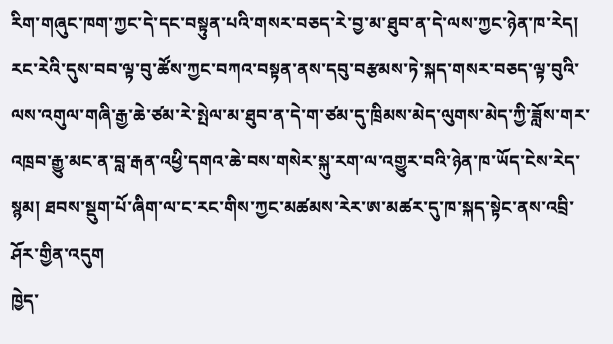རིག་གཞུང་ཁག་ཀྱང་དེ་དང་བསྟུན་པའི་གསར་བཅད་རེ་བྱ་མ་ཐུབ་ན་དེ་ལས་ཀྱང་ཉེན་ཁ་རེད། རང་རེའི་དུས་བབ་ལྟ་བུ་ཚོས་ཀྱང་བཀའ་བསྟན་ནས་དབུ་བརྩམས་ཏེ་སྐད་གསར་བཅད་ལྟ་བུའི་ལས་འགུལ་གཞི་རྒྱ་ཆེ་ཙམ་རེ་སྤེལ་མ་ཐུབ་ན་དེ་ག་ཙམ་དུ་ཁྲིམས་མེད་ལུགས་མེད་ཀྱི་ཟློས་གར་འཁྲབ་རྒྱུ་མང་ན་བླ་རྒན་འཕྱི་དགའ་ཆེ་བས་གསེར་སྐུ་རག་ལ་འགྱུར་བའི་ཉེན་ཁ་ཡོད་ངེས་རེད་སྙམ། ཐབས་སྡུག་པོ་ཞིག་ལ་ང་རང་གིས་ཀྱང་མཚམས་རེར་ཨ་མཚར་དུ་ཁ་སྐད་སྟེང་ནས་འབྲི་ཤོར་གྱིན་འདུག
ཁྱེད་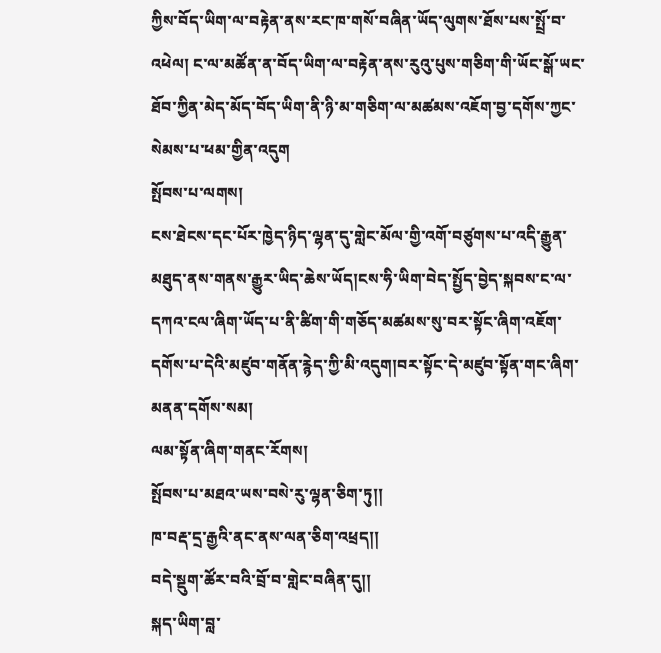ཀྱིས་བོད་ཡིག་ལ་བརྟེན་ནས་རང་ཁ་གསོ་བཞིན་ཡོད་ལུགས་ཐོས་པས་སྤྲོ་བ་འཕེལ། ང་ལ་མཚོན་ན་བོད་ཡིག་ལ་བརྟེན་ནས་རུའུ་པུས་གཅིག་གི་ཡོང་སྒོ་ཡང་ཐོབ་ཀྱིན་མེད་མོད་བོད་ཡིག་ནི་ཉི་མ་གཅིག་ལ་མཚམས་འཇོག་བྱ་དགོས་ཀྱང་སེམས་པ་ཕམ་གྱིན་འདུག
སྤོབས་པ་ལགས།
ངས་ཐེངས་དང་པོར་ཁྱེད་ཉིད་ལྷན་དུ་གླེང་མོལ་གྱི་འགོ་བཙུགས་པ་འདི་རྒྱུན་མཐུད་ནས་གནས་རྒྱུར་ཡིད་ཆེས་ཡོད།ངས་ཧི་ཡིག་བེད་སྤྱོད་བྱེད་སྐབས་ང་ལ་དཀའ་ངལ་ཞིག་ཡོད་པ་ནི་ཚིག་གི་གཅོད་མཚམས་སུ་བར་སྟོང་ཞིག་འཇོག་དགོས་པ་དེའི་མཛུབ་གནོན་རྙེད་ཀྱི་མི་འདུག།བར་སྟོང་དེ་མཛུབ་སྟོན་གང་ཞིག་མནན་དགོས་སམ།
ལམ་སྟོན་ཞིག་གནང་རོགས།
སྤོབས་པ་མཐའ་ཡས་བསེ་རུ་ལྷན་ཅིག་ཏུ།།
ཁ་བརྡ་དྲ་རྒྱའི་ནང་ནས་ལན་ཅིག་འཕྲད།།
བདེ་སྡུག་ཚོར་བའི་བྲོ་བ་གླེང་བཞིན་དུ།།
སྐད་ཡིག་བླ་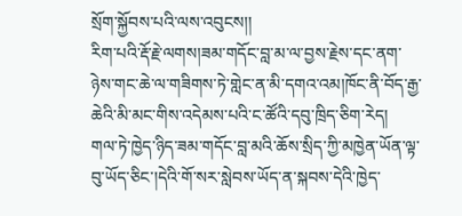སྲོག་སྐྱོབས་པའི་ལས་འབུངས།།
རིག་པའི་རྡོ་རྗེ་ལགས།ཟམ་གདོང་བླ་མ་ལ་བྱས་རྗེས་དང་ནག་ཉེས་གང་ཆེ་ལ་གཟིགས་ཏེ་གླེང་ན་མི་དགའ་འམ།ཁོང་ནི་བོད་རྒྱ་ཆེའི་མི་མང་གིས་འདེམས་པའི་ང་ཚོའི་དབུ་ཁྲིད་ཅིག་རེད།
གལ་ཏེ་ཁྱེད་ཉིད་ཟམ་གདོང་བླ་མའི་ཆོས་སྲིད་ཀྱི་མཁྱེན་ཡོན་ལྟ་བུ་ཡོད་ཅིང་།དེའི་གོ་སར་སླེབས་ཡོད་ན་སྐབས་དེའི་ཁྱེད་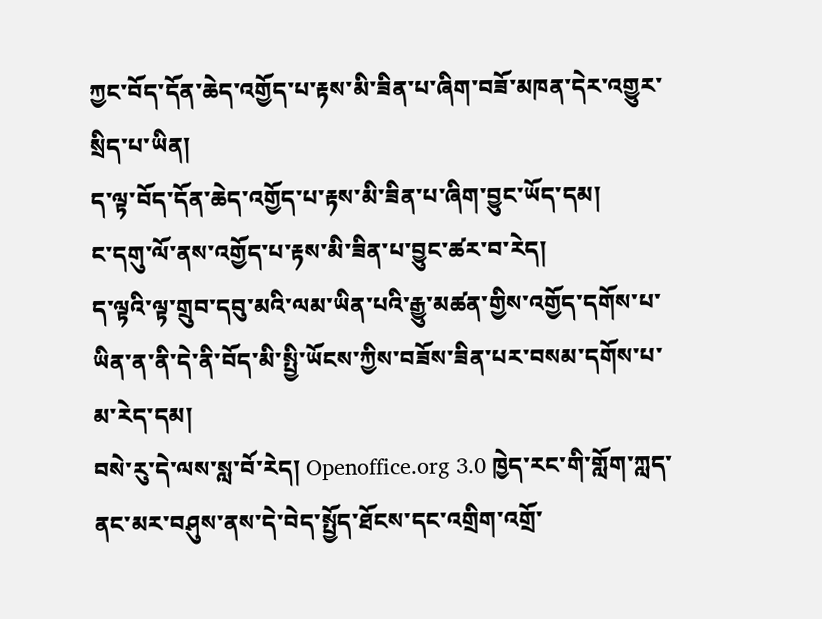ཀྱང་བོད་དོན་ཆེད་འགྱོད་པ་རྟས་མི་ཟིན་པ་ཞིག་བཟོ་མཁན་དེར་འགྱུར་སྲིད་པ་ཡིན།
ད་ལྟ་བོད་དོན་ཆེད་འགྱོད་པ་རྟས་མི་ཟིན་པ་ཞིག་བྱུང་ཡོད་དམ།
ང་དགུ་ལོ་ནས་འགྱོད་པ་རྟས་མི་ཟིན་པ་བྱུང་ཚར་བ་རེད།
ད་ལྟའི་ལྟ་གྲུབ་དབུ་མའི་ལམ་ཡིན་པའི་རྒྱུ་མཚན་གྱིས་འགྱོད་དགོས་པ་ཡིན་ན་ནི་དེ་ནི་བོད་མི་སྤྱི་ཡོངས་ཀྱིས་བཟོས་ཟིན་པར་བསམ་དགོས་པ་མ་རེད་དམ།
བསེ་རུ་དེ་ལས་སླ་བོ་རེད། Openoffice.org 3.0 ཁྱེད་རང་གི་གློག་ཀླད་ནང་མར་བཤུས་ནས་དེ་བེད་སྤྱོད་ཐོངས་དང་འགྲིག་འགྲོ་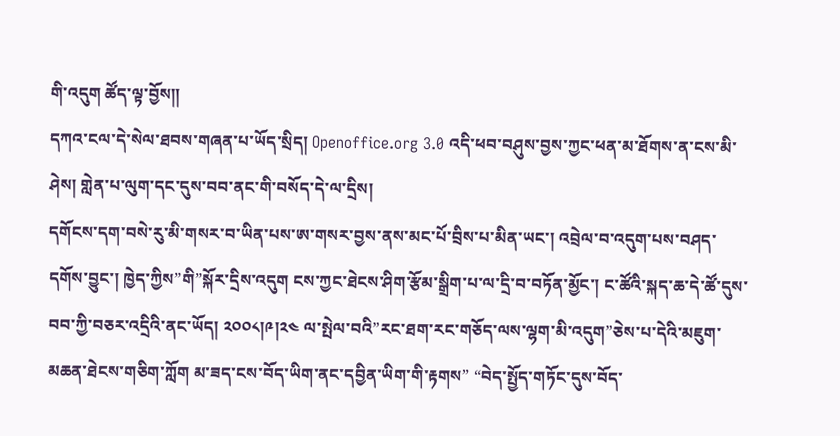གི་འདུག ཚོད་ལྟ་བྱོས༎
དཀའ་ངལ་དེ་སེལ་ཐབས་གཞན་པ་ཡོད་སྲིད། Openoffice.org 3.0 འདི་ཕབ་བཤུས་བྱས་ཀྱང་ཕན་མ་ཐོགས་ན་ངས་མི་ཤེས། གླེན་པ་ལུག་དང་དུས་བབ་ནང་གི་བསོད་དེ་ལ་དྲིས།
དགོངས་དག་བསེ་རུ་མི་གསར་བ་ཡིན་པས་ཨ་གསར་བྱས་ནས་མང་པོ་བྲིས་པ་མིན་ཡང་། འབྲེལ་བ་འདུག་པས་བཤད་དགོས་བྱུང་། ཁྱེད་ཀྱིས”གི”སྐོར་དྲིས་འདུག ངས་ཀྱང་ཐེངས་ཤིག་རྩོམ་སྒྲིག་པ་ལ་དྲི་བ་བཏོན་མྱོང་། ང་ཚོའི་སྐད་ཆ་དེ་ཚོ་དུས་བབ་ཀྱི་བཅར་འདྲིའི་ནང་ཡོད། ༢༠༠༨།༩།༢༤ ལ་སྤེལ་བའི”རང་ཐག་རང་གཅོད་ལས་ལྷག་མི་འདུག”ཅེས་པ་དེའི་མཇུག་མཆན་ཐེངས་གཅིག་ཀློག མ་ཟད་ངས་བོད་ཡིག་ནང་དབྱིན་ཡིག་གི་རྟགས” “བེད་སྤྱོད་གཏོང་དུས་བོད་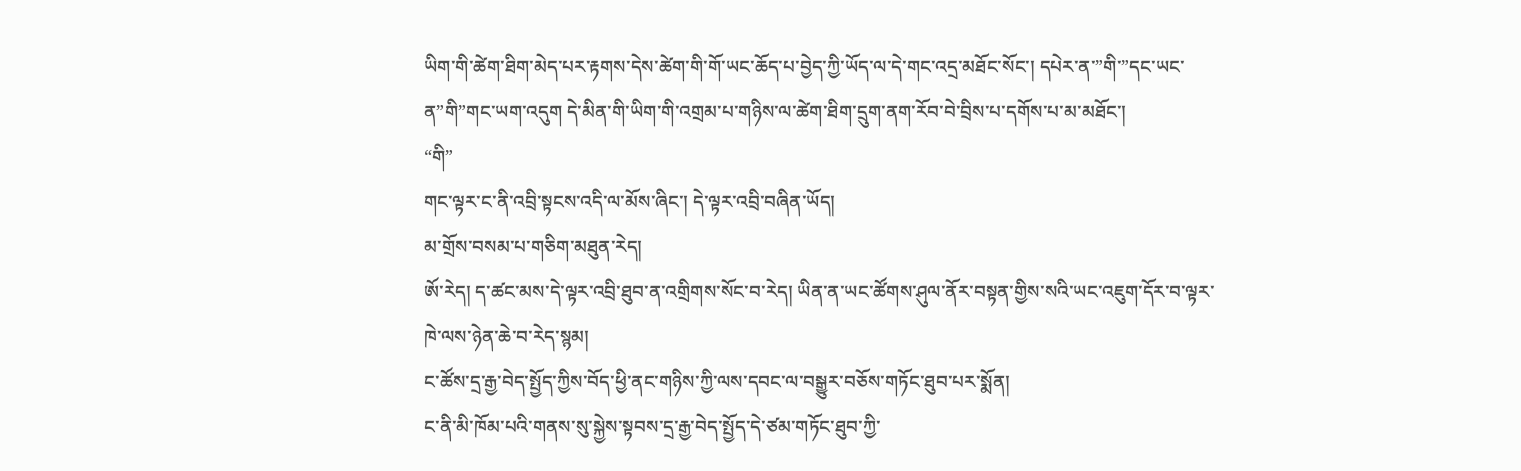ཡིག་གི་ཚེག་ཐིག་མེད་པར་རྟགས་དེས་ཚེག་གི་གོ་ཡང་ཆོད་པ་བྱེད་ཀྱི་ཡོད་ལ་དེ་གང་འདྲ་མཐོང་སོང་། དཔེར་ན་”གི་”དང་ཡང་ན”གི”གང་ཡག་འདུག དེ་མིན་གི་ཡིག་གི་འགྲམ་པ་གཉིས་ལ་ཚེག་ཐིག་དྲུག་ནག་རོབ་བེ་བྲིས་པ་དགོས་པ་མ་མཐོང་།
“གི”
གང་ལྟར་ང་ནི་འབྲི་སྟངས་འདི་ལ་མོས་ཞིང་། དེ་ལྟར་འབྲི་བཞིན་ཡོད།
མ་གྲོས་བསམ་པ་གཅིག་མཐུན་རེད།
ཨོ་རེད། ད་ཚང་མས་དེ་ལྟར་འབྲི་ཐུབ་ན་འགྲིགས་སོང་བ་རེད། ཡིན་ན་ཡང་ཚོགས་ཤུལ་ནོར་བསྟན་གྱིས་སའི་ཡང་འཇུག་དོར་བ་ལྟར་ཁེ་ལས་ཉེན་ཆེ་བ་རེད་སྙམ།
ང་ཚོས་དྲ་རྒྱ་བེད་སྤྱོད་ཀྱིས་བོད་ཕྱི་ནང་གཉིས་ཀྱི་ལས་དབང་ལ་བསྒྱུར་བཅོས་གཏོང་ཐུབ་པར་སྨོན།
ང་ནི་མི་ཁོམ་པའི་གནས་སུ་སྐྱེས་སྟབས་དྲ་རྒྱ་བེད་སྤྱོད་དེ་ཙམ་གཏོང་ཐུབ་ཀྱི་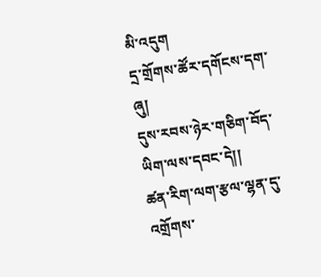མི་འདུག
དྲ་གྲོགས་ཚོར་དགོངས་དག་ཞུ།
དུས་རབས་ཉེར་གཅིག་བོད་ཡིག་ལས་དབང་དེ།།
ཚན་རིག་ལག་རྩལ་ལྷན་དུ་འགྲོགས་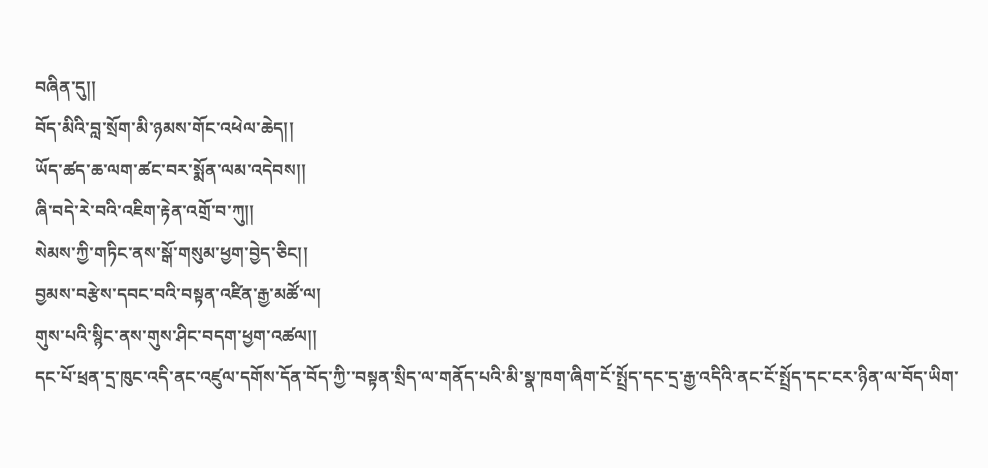བཞིན་དུ།།
བོད་མིའི་བླ་སྲོག་མི་ཉམས་གོང་འཕེལ་ཆེད།།
ཡོད་ཚད་ཆ་ལག་ཚང་བར་སྨོན་ལམ་འདེབས།།
ཞི་བདེ་རེ་བའི་འཇིག་རྟེན་འགྲོ་བ་ཀུ།།
སེམས་ཀྱི་གཏིང་ནས་སྒོ་གསུམ་ཕྱག་བྱེད་ཅིང།།
བྱམས་བརྩེས་དབང་བའི་བསྟན་འཛིན་རྒྱ་མཚོ་ལ།
གུས་པའི་སྙིང་ནས་གུས་ཤིང་བདག་ཕྱག་འཚལ།།
དང་པོ་ཕྲན་དྲ་ཁུང་འདི་ནང་འཛུལ་དགོས་དོན་བོད་ཀྱི་་བསྟན་སྲིད་ལ་གནོད་པའི་མི་སྣ་ཁག་ཞིག་ངོ་སྤྲོད་དང་དྲ་རྒྱ་འདིའི་ནང་ངོ་སྤྲོད་དང་ངར་ཉིན་ལ་བོད་ཡིག་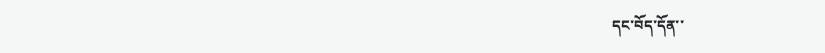དང་བོད་དོན་་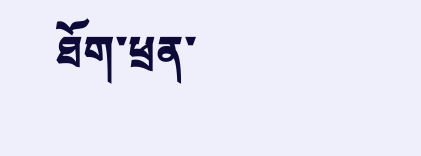ཐོག་ཕྲན་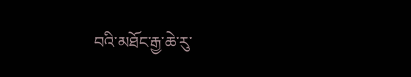བའི་མཐོང་རྒྱ་ཆེ་རུ་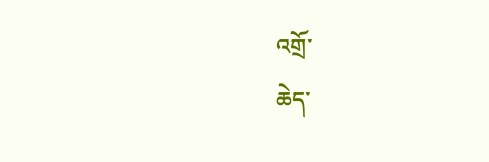འགྲོ་
ཆེད་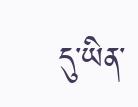དུ་ཡིན་